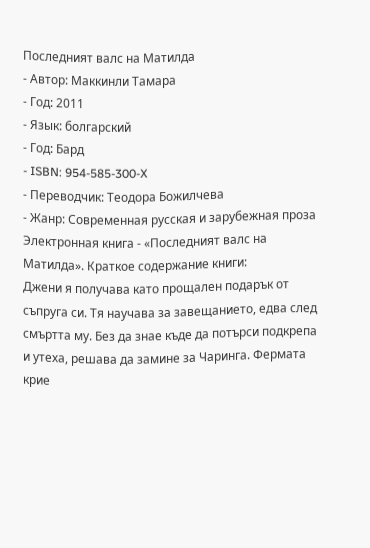Последният валс на Матилда
- Автор: Маккинли Тамара
- Год: 2011
- Язык: болгарский
- Год: Бард
- ISBN: 954-585-300-X
- Переводчик: Теодора Божилчева
- Жанр: Современная русская и зарубежная проза
Электронная книга - «Последният валс на Матилда». Краткое содержание книги:
Джени я получава като прощален подарък от съпруга си. Тя научава за завещанието, едва след смъртта му. Без да знае къде да потърси подкрепа и утеха, решава да замине за Чаринга. Фермата крие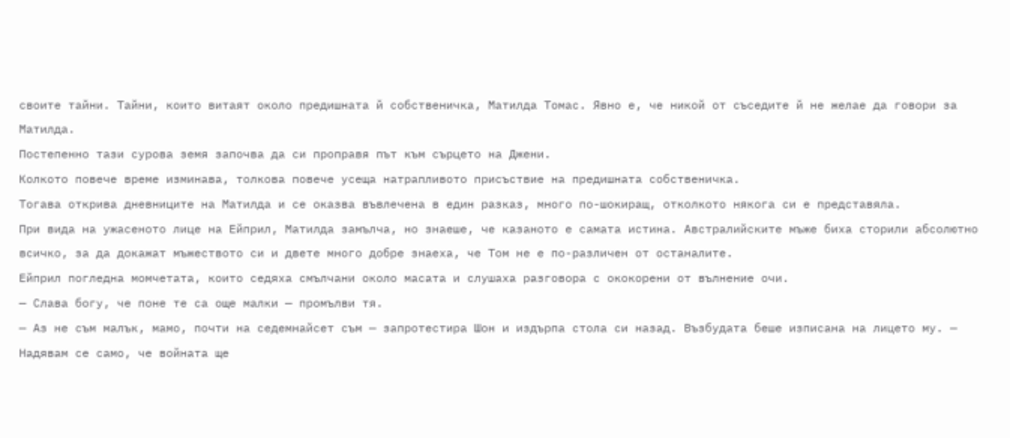своите тайни. Тайни, които витаят около предишната й собственичка, Матилда Томас. Явно е, че никой от съседите й не желае да говори за Матилда.
Постепенно тази сурова земя започва да си проправя път към сърцето на Джени.
Колкото повече време изминава, толкова повече усеща натрапливото присъствие на предишната собственичка.
Тогава открива дневниците на Матилда и се оказва въвлечена в един разказ, много по-шокиращ, отколкото някога си е представяла.
При вида на ужасеното лице на Ейприл, Матилда замълча, но знаеше, че казаното е самата истина. Австралийските мъже биха сторили абсолютно всичко, за да докажат мъжеството си и двете много добре знаеха, че Том не е по-различен от останалите.
Ейприл погледна момчетата, които седяха смълчани около масата и слушаха разговора с ококорени от вълнение очи.
— Слава богу, че поне те са още малки — промълви тя.
— Аз не съм малък, мамо, почти на седемнайсет съм — запротестира Шон и издърпа стола си назад. Възбудата беше изписана на лицето му. — Надявам се само, че войната ще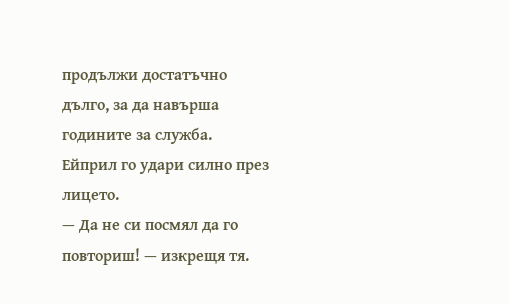продължи достатъчно дълго, за да навърша годините за служба.
Ейприл го удари силно през лицето.
— Да не си посмял да го повториш! — изкрещя тя.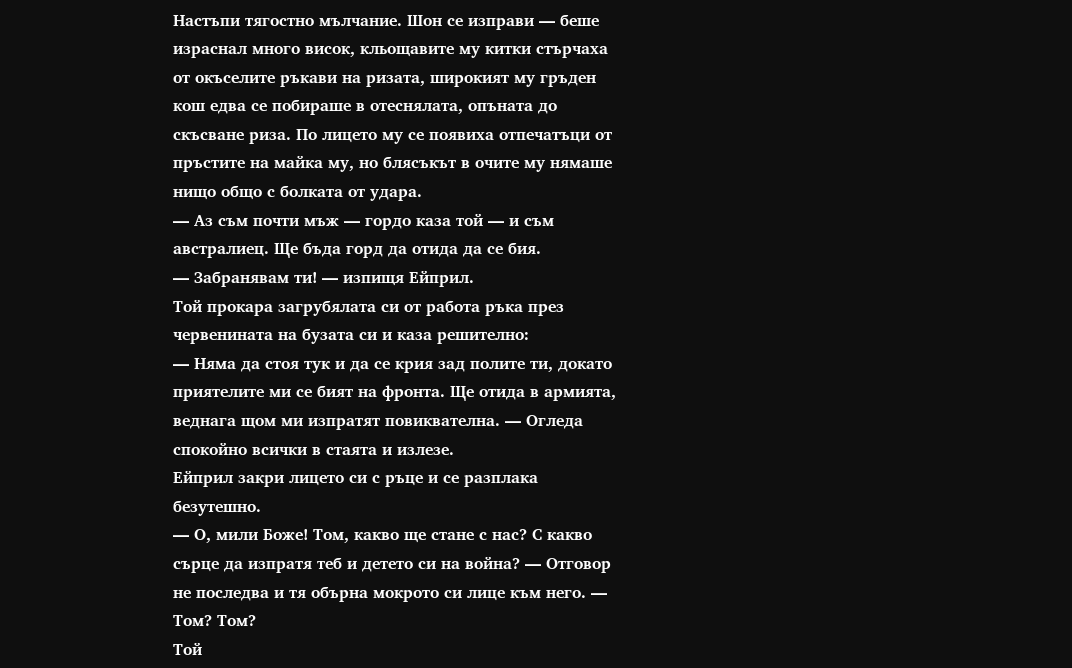Настъпи тягостно мълчание. Шон се изправи — беше израснал много висок, кльощавите му китки стърчаха от окъселите ръкави на ризата, широкият му гръден кош едва се побираше в отеснялата, опъната до скъсване риза. По лицето му се появиха отпечатъци от пръстите на майка му, но блясъкът в очите му нямаше нищо общо с болката от удара.
— Аз съм почти мъж — гордо каза той — и съм австралиец. Ще бъда горд да отида да се бия.
— Забранявам ти! — изпищя Ейприл.
Той прокара загрубялата си от работа ръка през червенината на бузата си и каза решително:
— Няма да стоя тук и да се крия зад полите ти, докато приятелите ми се бият на фронта. Ще отида в армията, веднага щом ми изпратят повиквателна. — Огледа спокойно всички в стаята и излезе.
Ейприл закри лицето си с ръце и се разплака безутешно.
— О, мили Боже! Том, какво ще стане с нас? С какво сърце да изпратя теб и детето си на война? — Отговор не последва и тя обърна мокрото си лице към него. — Том? Том?
Той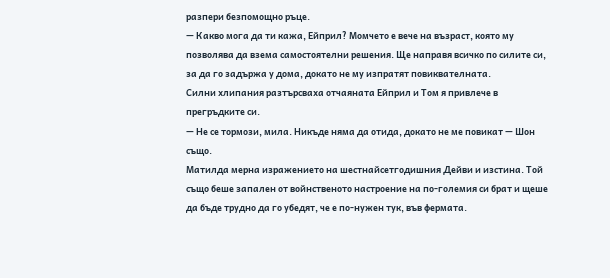разпери безпомощно ръце.
— Какво мога да ти кажа, Ейприл? Момчето е вече на възраст, която му позволява да взема самостоятелни решения. Ще направя всичко по силите си, за да го задържа у дома, докато не му изпратят повиквателната.
Силни хлипания разтърсваха отчаяната Ейприл и Том я привлече в прегръдките си.
— Не се тормози, мила. Никъде няма да отида, докато не ме повикат — Шон също.
Матилда мерна изражението на шестнайсетгодишния Дейви и изстина. Той също беше запален от войнственото настроение на по-големия си брат и щеше да бъде трудно да го убедят, че е по-нужен тук, във фермата.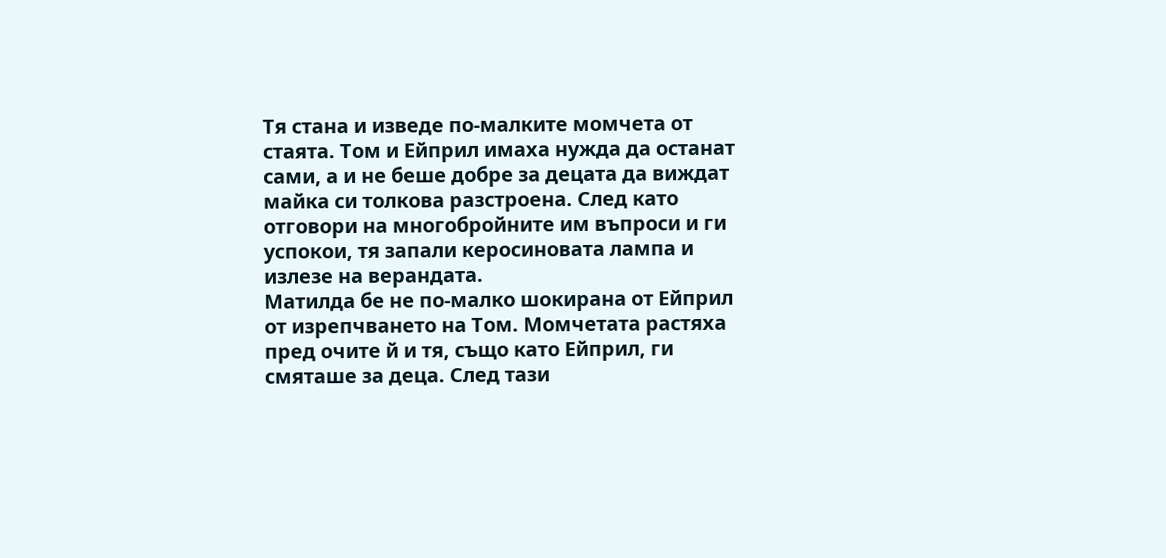Тя стана и изведе по-малките момчета от стаята. Том и Ейприл имаха нужда да останат сами, а и не беше добре за децата да виждат майка си толкова разстроена. След като отговори на многобройните им въпроси и ги успокои, тя запали керосиновата лампа и излезе на верандата.
Матилда бе не по-малко шокирана от Ейприл от изрепчването на Том. Момчетата растяха пред очите й и тя, също като Ейприл, ги смяташе за деца. След тази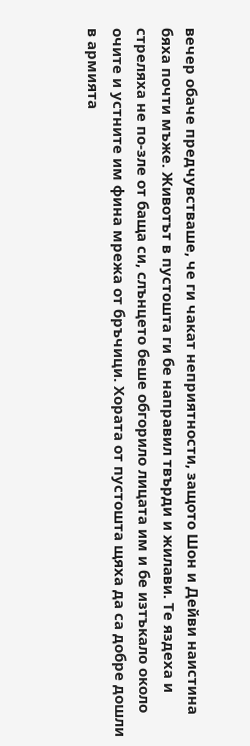вечер обаче предчувстваше, че ги чакат неприятности, защото Шон и Дейви наистина бяха почти мъже. Животът в пустошта ги бе направил твърди и жилави. Те яздеха и стреляха не по-зле от баща си, слънцето беше обгорило лицата им и бе изтъкало около очите и устните им фина мрежа от бръчици. Хората от пустошта щяха да са добре дошли в армията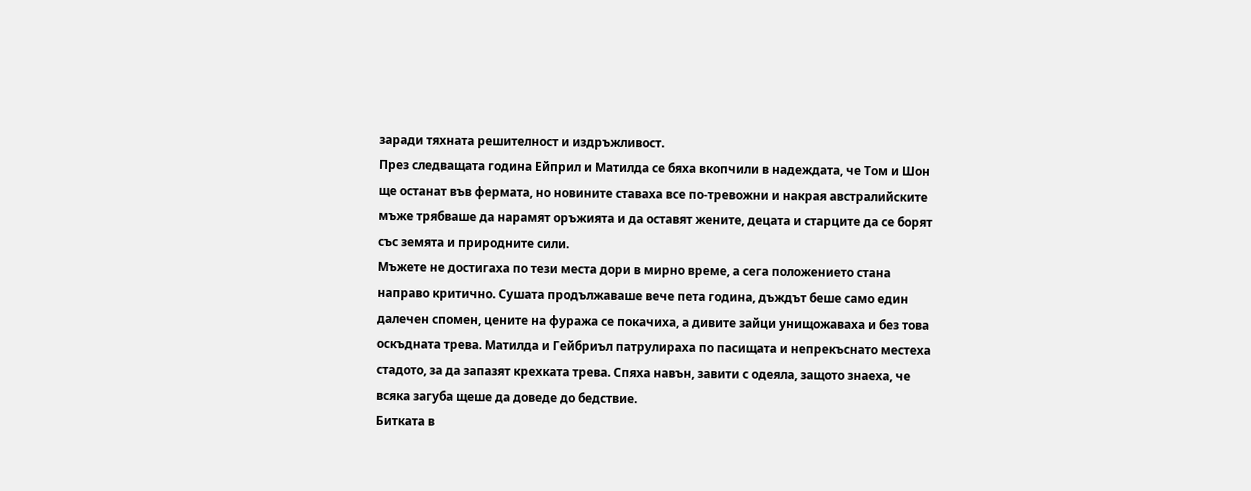заради тяхната решителност и издръжливост.
През следващата година Ейприл и Матилда се бяха вкопчили в надеждата, че Том и Шон ще останат във фермата, но новините ставаха все по-тревожни и накрая австралийските мъже трябваше да нарамят оръжията и да оставят жените, децата и старците да се борят със земята и природните сили.
Мъжете не достигаха по тези места дори в мирно време, а сега положението стана направо критично. Сушата продължаваше вече пета година, дъждът беше само един далечен спомен, цените на фуража се покачиха, а дивите зайци унищожаваха и без това оскъдната трева. Матилда и Гейбриъл патрулираха по пасищата и непрекъснато местеха стадото, за да запазят крехката трева. Спяха навън, завити с одеяла, защото знаеха, че всяка загуба щеше да доведе до бедствие.
Битката в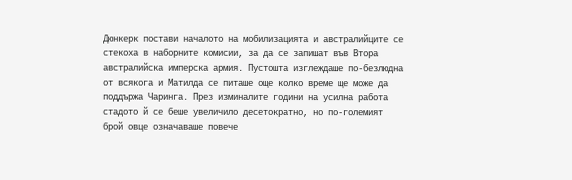Дюнкерк постави началото на мобилизацията и австралийците се стекоха в наборните комисии, за да се запишат във Втора австралийска имперска армия. Пустошта изглеждаше по-безлюдна от всякога и Матилда се питаше още колко време ще може да поддържа Чаринга. През изминалите години на усилна работа стадото й се беше увеличило десетократно, но по-големият брой овце означаваше повече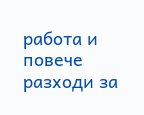работа и повече разходи за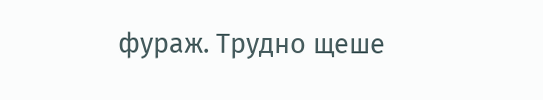фураж. Трудно щеше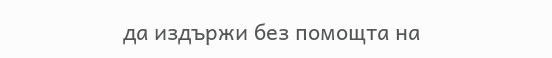да издържи без помощта на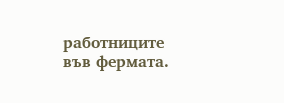работниците във фермата.